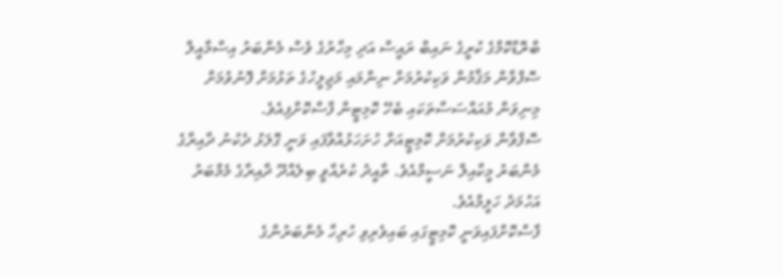ބްރޮޑްކޮމްގެ ކުރީގެ ނައިބް ރައީސް އަދި މިހާރުގެ ވެސް މެންބަރު އިސްމާއީލް ސޮފްވާން މަޤާމުން ވަކިކުރުމަށް ނިންމައި މަޖިލީހުގެ ތަޅުމަށް ފޮނުވުމަށް މިނިވަން މުއައްސަސާތަކައި ބެހޭ ކޮމިޓީން ފާސްކޮށްފިއެވެ.
ސޮފްވާން ވަކިކުރުމަށް ކޮމިޓީއަށް ހުށަހަޅުއްވާފައި ވަނީ ގޮލަޅު ދެކުނު ދާއިރާގެ މެންބަރު މީކާއިލް ނަސީމްއެވެ. ތާއީދު ކުރެއްވީ ބިލެއްދޫ ދާއިރާގެ މެމްބަރު އަހުމަދު ހަލީމްއެވެ.
ފާސްކޮށްފައިވަނީ ކޮމިޓީގައި ބައިވެރިވި ހުރިހާ މެންބަރުންގެ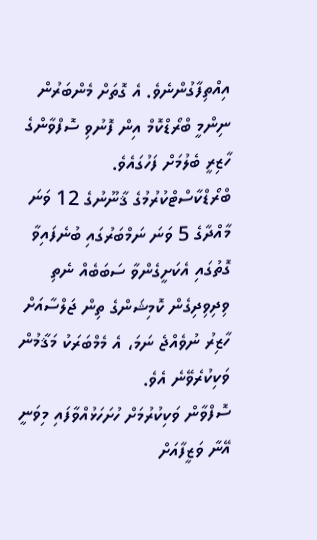އިއްތިފާގުންނެވެ. އެ ގޮތަށް މެންބަރުން ނިންމީ ބްރޯޑްކޮމް އިން ފޮނުވި ސޮފްވާންގެ ހާޒިރީ ބެލުމަށް ފަހުގައެވެ.
ބްރޯޑްކާސްޓްކުރުމުގެ ޤާނޫނުގެ 12 ވަނަ މާއްދާގެ 5 ވަނަ ނަމްބަރުގައި ބުނެފައިވާ ގޮތުގައި އެކަށީގެންވާ ސަބަބެއް ނެތި ވިދިވިދިގެން ކޮމިޝަންގެ ތިން ޖަލްސާއަށް ހާޒިރު ނުވެއްޖެ ނަމަ، އެ މެމްބަރަކު މަޤާމުން ވަކިކުރެވޭނެ އެވެ.
ސޮފްވާން ވަކިކުރުމަށް ހުށަހަޅުއްވާފައި މިވަނީ އޭނާ ވަޒީފާއަށް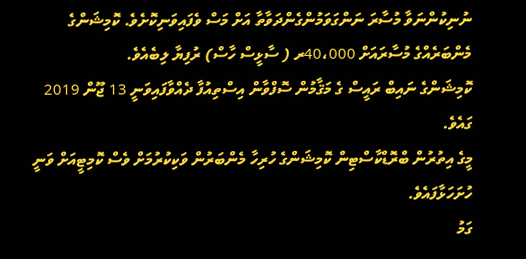ނުނިކުންނަވާ މުސާރަ ނަންގަވަމުންގެންދަވާތާ އަށް މަސް ވެފައިވަނިކޮށެވެ. ކޮމިޝަންގެ މެންބަރެއްގެ މުސާރައަށް 40،000ރ ( ސާޅީސް ހާސް) ރުފިޔާ ލިބެއެވެ.
ކޮމިޝަންގެ ނައިބް ރައީސް ގެ މަޤާމުން ސޮފްވާން އިސްތިއުފާ ދެއްވާފައިވަނީ 13 ޖޫން 2019 ގައެވެ.
މީގެ އިތުރުން ބްރޮޑްކާސްޓިން ކޮމިޝަންގެ ހުރިހާ މެންބަރުން ވަކިކުރުމަށް ވެސް ކޮމިޓީއަށް ވަނީ ހުށަހަޅާފައެވެ.
ގަމު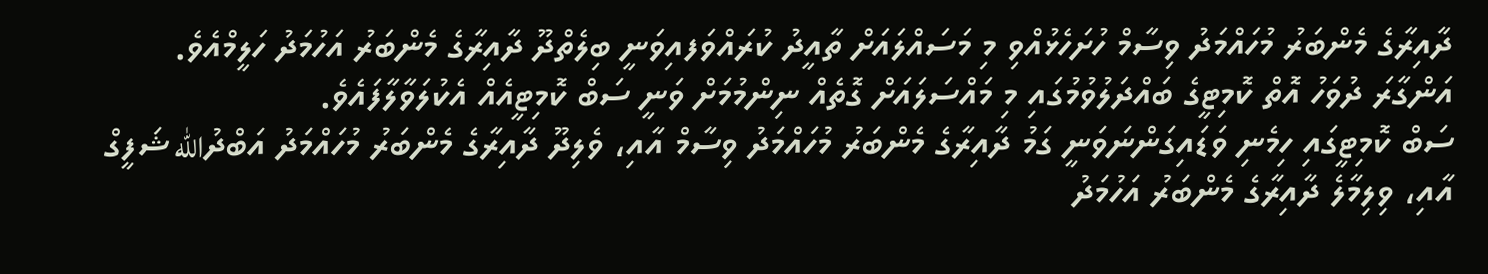ދާއިރާގެ މެންބަރު މުހައްމަދު ވިސާމް ހުށަހެޅުއްވި މި މަސައްލައަށް ތާއީދު ކުރައްވަފއިވަނީ ބިލެތްދޫ ދާއިރާގެ މެންބަރު އަހުމަދު ހަލީމްއެވެ.
އަންގާރަ ދުވަހު އޮތް ކޮމިޓީގެ ބައްދަލުވުމުގައި މި މައްސަލައަށް ގޮތެއް ނިންމުމަށް ވަނީ ސަބް ކޮމިޓީއެއް އެކުލަވާލާފައެވެ.
ސަބް ކޮމިޓީގައި ހިމެނި ވަޑައިގަންނަވަނީ ގަމު ދާއިރާގެ މެންބަރު މުހައްމަދު ވިސާމް އާއި، ވެލިދޫ ދާއިރާގެ މެންބަރު މުހައްމަދު އަބްދުالله ޝަފީގް އާއި، ވިލިމާލެ ދާއިރާގެ މެންބަރު އަހުމަދު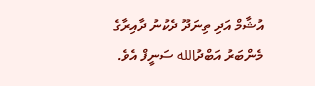އުޝާމް އަދި ތިނަދޫ ދެކުނު ދާއިރާގެ މެންބަރު އަބްދުالله ސަނީފް އެވެ.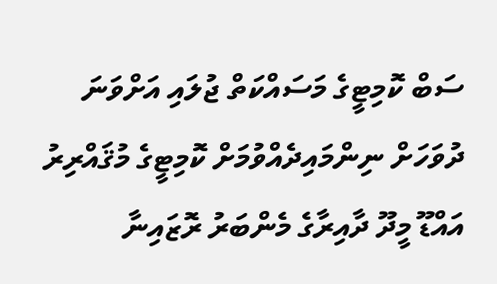ސަބް ކޮމިޓީގެ މަސައްކަތް ޖުލައި އަށްވަނަ ދުވަހަށް ނިންމައިދެއްވުމަށް ކޮމިޓީގެ މުޤައްރިރު އައްޑޫ މީދޫ ދާއިރާގެ މެންބަރު ރޮޒައިނާ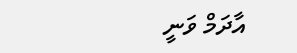އާދަމް ވަނީ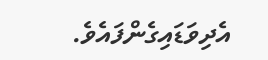އެދިވަޑައިގެންފައެވެ.